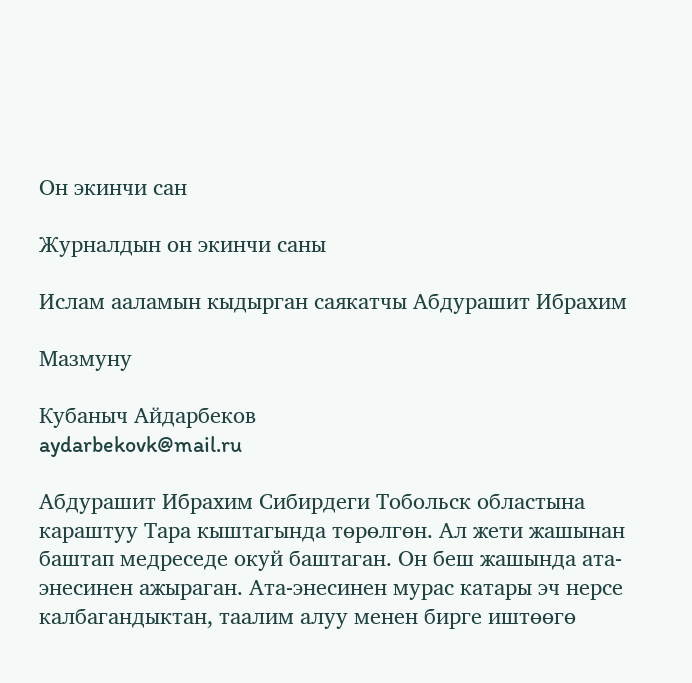Он экинчи сан

Журналдын он экинчи саны

Ислам ааламын кыдырган саякатчы Абдурашит Ибрахим

Мазмуну

Кубаныч Айдарбеков
aydarbekovk@mail.ru

Абдурашит Ибрахим Сибирдеги Тобольск областына караштуу Тара кыштагында төрөлгөн. Ал жети жашынан баштап медреседе окуй баштаган. Он беш жашында ата-энесинен ажыраган. Ата-энесинен мурас катары эч нерсе калбагандыктан, таалим алуу менен бирге иштөөгө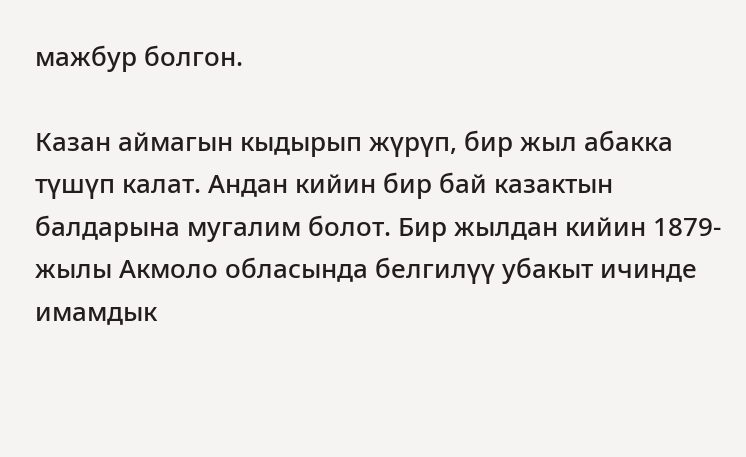мажбур болгон.

Казан аймагын кыдырып жүрүп, бир жыл абакка түшүп калат. Андан кийин бир бай казактын балдарына мугалим болот. Бир жылдан кийин 1879-жылы Акмоло обласында белгилүү убакыт ичинде имамдык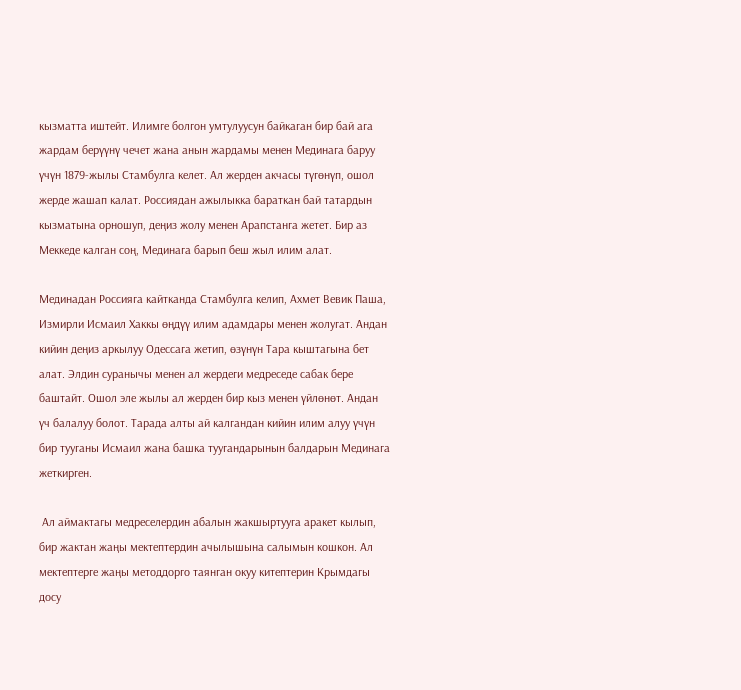кызматта иштейт. Илимге болгон умтулуусун байкаган бир бай ага жардам берүүнү чечет жана анын жардамы менен Мединага баруу үчүн 1879-жылы Стамбулга келет. Ал жерден акчасы түгөнүп, ошол жерде жашап калат. Россиядан ажылыкка бараткан бай татардын кызматына орношуп, деңиз жолу менен Арапстанга жетет. Бир аз Меккеде калган соң, Мединага барып беш жыл илим алат.

Мединадан Россияга кайтканда Стамбулга келип, Ахмет Вевик Паша, Измирли Исмаил Хаккы өңдүү илим адамдары менен жолугат. Андан кийин деңиз аркылуу Одессага жетип, өзүнүн Тара кыштагына бет алат. Элдин суранычы менен ал жердеги медреседе сабак бере баштайт. Ошол эле жылы ал жерден бир кыз менен үйлөнөт. Андан үч балалуу болот. Тарада алты ай калгандан кийин илим алуу үчүн бир тууганы Исмаил жана башка туугандарынын балдарын Мединага жеткирген.

 Ал аймактагы медреселердин абалын жакшыртууга аракет кылып, бир жактан жаңы мектептердин ачылышына салымын кошкон. Ал мектептерге жаңы методдорго таянган окуу китептерин Крымдагы досу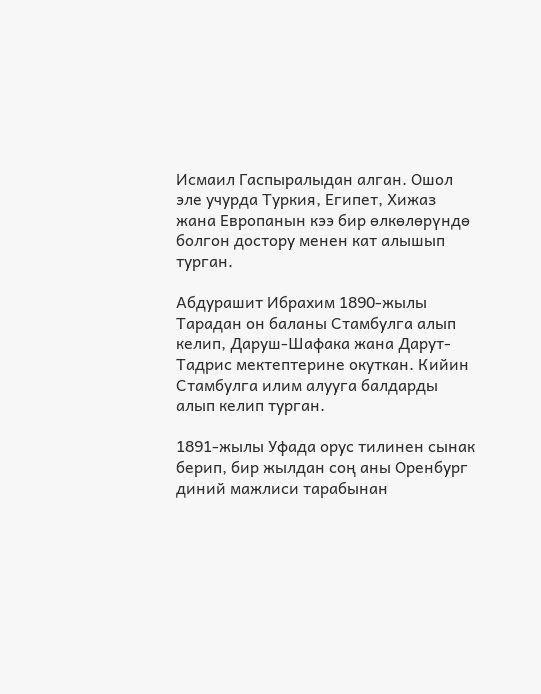Исмаил Гаспыралыдан алган. Ошол эле учурда Туркия, Египет, Хижаз жана Европанын кээ бир өлкөлөрүндө болгон достору менен кат алышып турган.

Абдурашит Ибрахим 1890-жылы Тарадан он баланы Стамбулга алып келип, Даруш-Шафака жана Дарут-Тадрис мектептерине окуткан. Кийин Стамбулга илим алууга балдарды алып келип турган.

1891-жылы Уфада орус тилинен сынак берип, бир жылдан соң аны Оренбург диний мажлиси тарабынан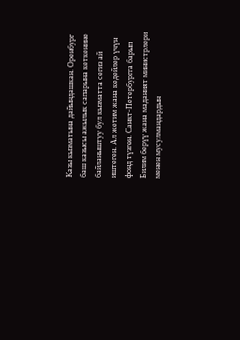Казы кызматына дайындашкан. Оренбург баш казысы ажылык сапарына кеткенине байланыштуу бул кызматта сегиз ай иштеген. Ал жетим жана кедейлер үчүн фонд түзгөн. Санкт-Петербургга барып Билим берүү жана маданият министрлери менен мусулмандардын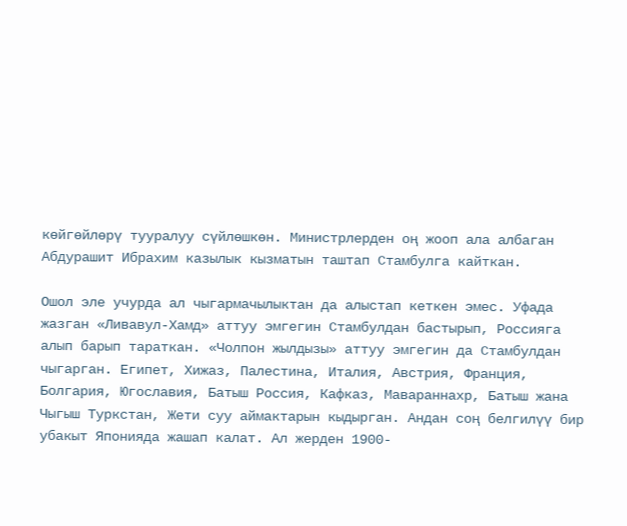көйгөйлөрү тууралуу сүйлөшкөн. Министрлерден оң жооп ала албаган Абдурашит Ибрахим казылык кызматын таштап Стамбулга кайткан.

Ошол эле учурда ал чыгармачылыктан да алыстап кеткен эмес. Уфада жазган «Ливавул-Хамд» аттуу эмгегин Стамбулдан бастырып, Россияга алып барып тараткан. «Чолпон жылдызы» аттуу эмгегин да Стамбулдан чыгарган. Египет, Хижаз, Палестина, Италия, Австрия, Франция, Болгария, Югославия, Батыш Россия, Кафказ, Мавараннахр, Батыш жана Чыгыш Туркстан, Жети суу аймактарын кыдырган. Андан соң белгилүү бир убакыт Японияда жашап калат. Ал жерден 1900-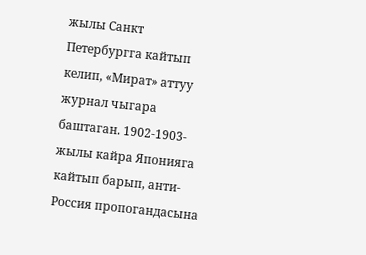жылы Санкт Петербургга кайтып келип, «Мират» аттуу журнал чыгара баштаган. 1902-1903-жылы кайра Японияга кайтып барып, анти-Россия пропогандасына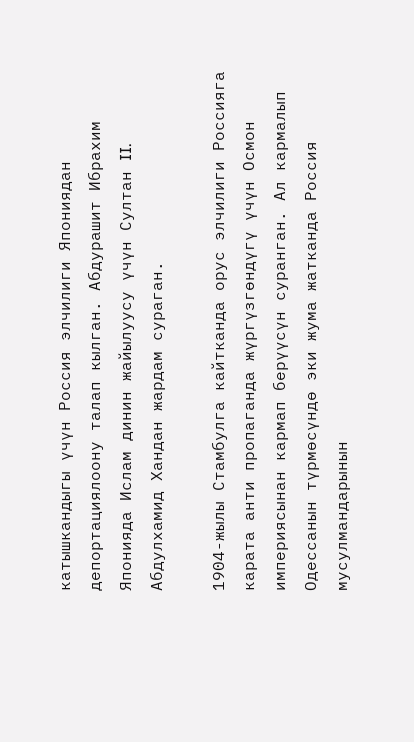катышкандыгы үчүн Россия элчилиги Япониядан депортациялоону талап кылган. Абдурашит Ибрахим Японияда Ислам динин жайылуусу үчүн Султан II. Абдулхамид Хандан жардам сураган.

1904-жылы Стамбулга кайтканда орус элчилиги Россияга карата анти пропаганда жүргүзгөндүгү үчүн Осмон империясынан кармап берүүсүн суранган. Ал кармалып Одессанын түрмөсүндө эки жума жатканда Россия мусулмандарынын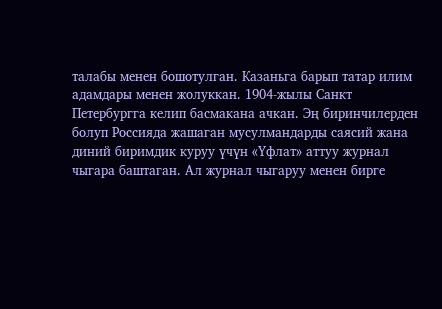талабы менен бошотулган. Казаньга барып татар илим адамдары менен жолуккан. 1904-жылы Санкт Петербургга келип басмакана ачкан. Эң биринчилерден болуп Россияда жашаган мусулмандарды саясий жана диний биримдик куруу үчүн «Үфлат» аттуу журнал чыгара баштаган. Ал журнал чыгаруу менен бирге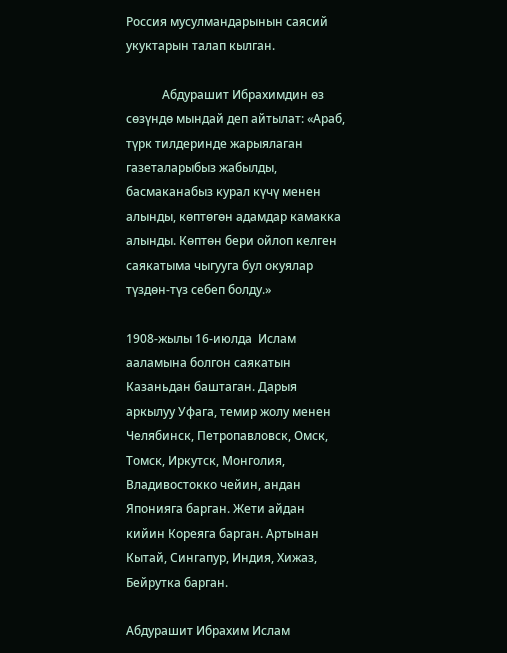Россия мусулмандарынын саясий укуктарын талап кылган.

            Абдурашит Ибрахимдин өз сөзүндө мындай деп айтылат: «Араб, түрк тилдеринде жарыялаган газеталарыбыз жабылды, басмаканабыз курал күчү менен алынды, көптөгөн адамдар камакка алынды. Көптөн бери ойлоп келген саякатыма чыгууга бул окуялар түздөн-түз себеп болду.»

1908-жылы 16-июлда  Ислам ааламына болгон саякатын Казаньдан баштаган. Дарыя аркылуу Уфага, темир жолу менен Челябинск, Петропавловск, Омск, Томск, Иркутск, Монголия, Владивостокко чейин, андан Японияга барган. Жети айдан кийин Кореяга барган. Артынан Кытай, Сингапур, Индия, Хижаз, Бейрутка барган.

Абдурашит Ибрахим Ислам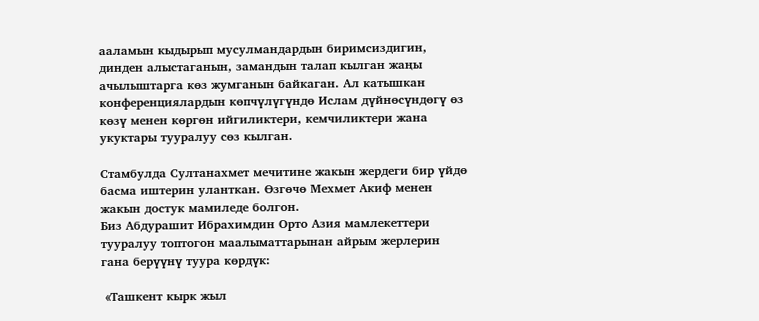ааламын кыдырып мусулмандардын биримсиздигин, динден алыстаганын, замандын талап кылган жаңы ачылыштарга көз жумганын байкаган. Ал катышкан конференциялардын көпчүлүгүндө Ислам дүйнөсүндөгү өз көзү менен көргөн ийгиликтери, кемчиликтери жана укуктары тууралуу сөз кылган.

Стамбулда Султанахмет мечитине жакын жердеги бир үйдө басма иштерин уланткан. Өзгөчө Мехмет Акиф менен жакын достук мамиледе болгон.
Биз Абдурашит Ибрахимдин Орто Азия мамлекеттери тууралуу топтогон маалыматтарынан айрым жерлерин гана берүүнү туура көрдүк:

 «Ташкент кырк жыл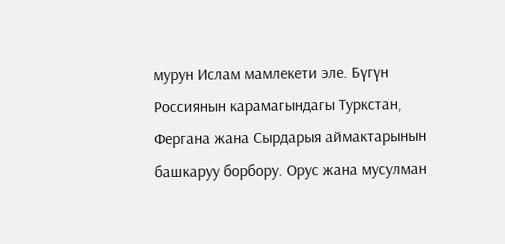мурун Ислам мамлекети эле. Бүгүн Россиянын карамагындагы Туркстан, Фергана жана Сырдарыя аймактарынын башкаруу борбору. Орус жана мусулман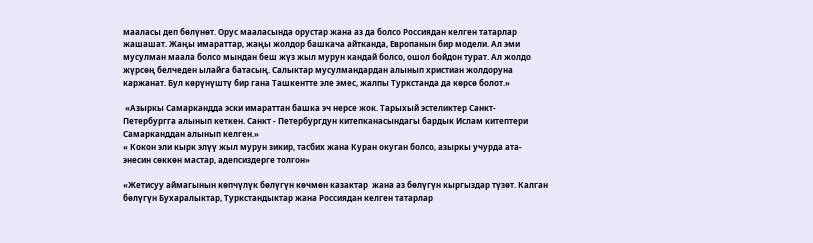мааласы деп бөлүнөт. Орус мааласында орустар жана аз да болсо Россиядан келген татарлар жашашат. Жаңы имараттар, жаңы жолдор башкача айтканда, Европанын бир модели. Ал эми мусулман маала болсо мындан беш жүз жыл мурун кандай болсо, ошол бойдон турат. Ал жолдо жүрсөң белчеден ылайга батасың. Салыктар мусулмандардан алынып христиан жолдоруна каржанат. Бул көрүнүштү бир гана Ташкентте эле эмес, жалпы Туркстанда да көрсө болот.»

 «Азыркы Самаркандда эски имараттан башка эч нерсе жок. Тарыхый эстеликтер Санкт-Петербургга алынып кеткен. Санкт - Петербургдун китепканасындагы бардык Ислам китептери Самарканддан алынып келген.»
« Кокон эли кырк элүү жыл мурун зикир, тасбих жана Куран окуган болсо, азыркы учурда ата-энесин сөккөн мастар, адепсиздерге толгон»

«Жетисуу аймагынын көпчүлүк бөлүгүн көчмөн казактар  жана аз бөлүгүн кыргыздар түзөт. Калган бөлүгүн Бухаралыктар, Туркстандыктар жана Россиядан келген татарлар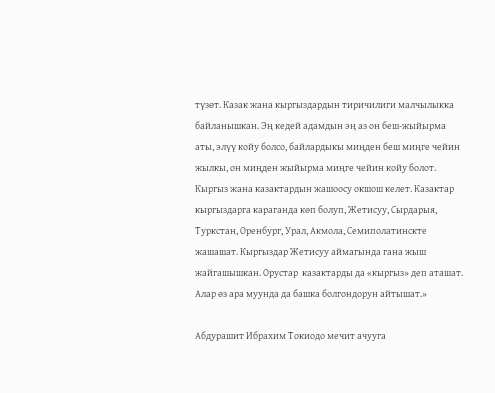түзөт. Казак жана кыргыздардын тиричилиги малчылыкка байланышкан. Эң кедей адамдын эң аз он беш-жыйырма аты, элүү койу болсо, байлардыкы миңден беш миңге чейин жылкы, он миңден жыйырма миңге чейин койу болот. Кыргыз жана казактардын жашоосу окшош келет. Казактар кыргыздарга караганда көп болуп, Жетисуу, Сырдарыя, Туркстан, Оренбург, Урал, Акмола, Семиполатинскте жашашат. Кыргыздар Жетисуу аймагында гана жыш жайгашышкан. Орустар  казактарды да «кыргыз» деп аташат. Алар өз ара муунда да башка болгондорун айтышат.»

Абдурашит Ибрахим Токиодо мечит ачууга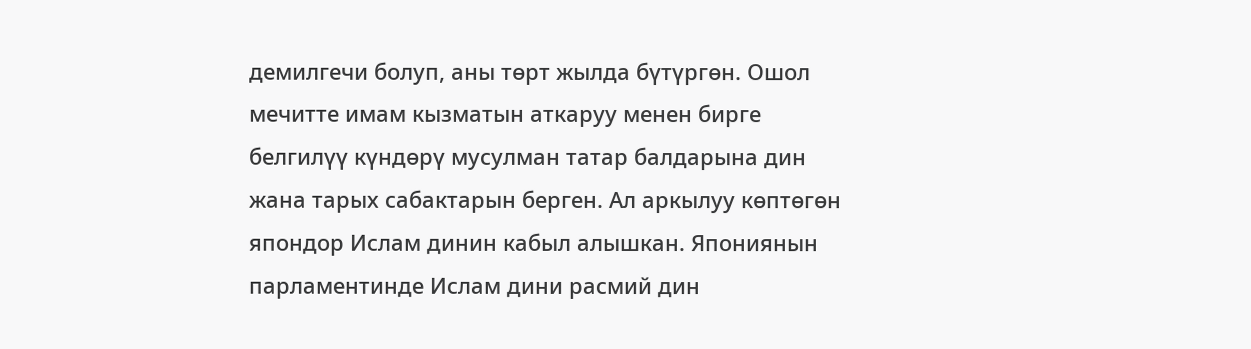демилгечи болуп, аны төрт жылда бүтүргөн. Ошол мечитте имам кызматын аткаруу менен бирге белгилүү күндөрү мусулман татар балдарына дин жана тарых сабактарын берген. Ал аркылуу көптөгөн япондор Ислам динин кабыл алышкан. Япониянын парламентинде Ислам дини расмий дин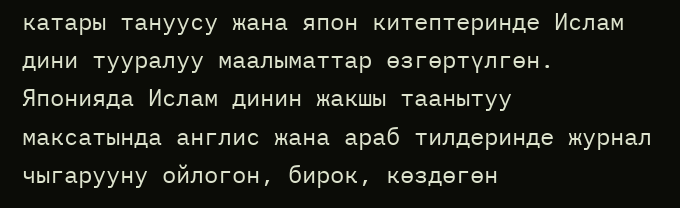катары тануусу жана япон китептеринде Ислам дини тууралуу маалыматтар өзгөртүлгөн. Японияда Ислам динин жакшы таанытуу максатында англис жана араб тилдеринде журнал чыгарууну ойлогон, бирок, көздөгөн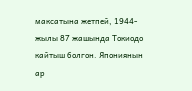максатына жетпей, 1944-жылы 87 жашында Токиодо кайтыш болгон. Япониянын ар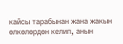кайсы тарабынан жана жакын өлкөлөрдөн келип, анын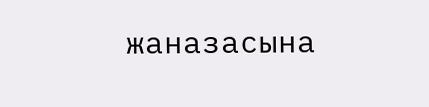жаназасына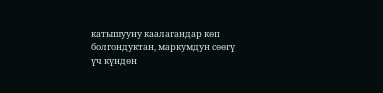катышууну каалагандар көп болгондуктан, маркумдун сөөгү үч күндөн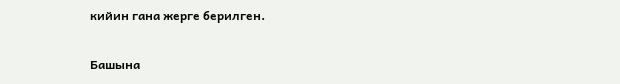кийин гана жерге берилген.

Башына